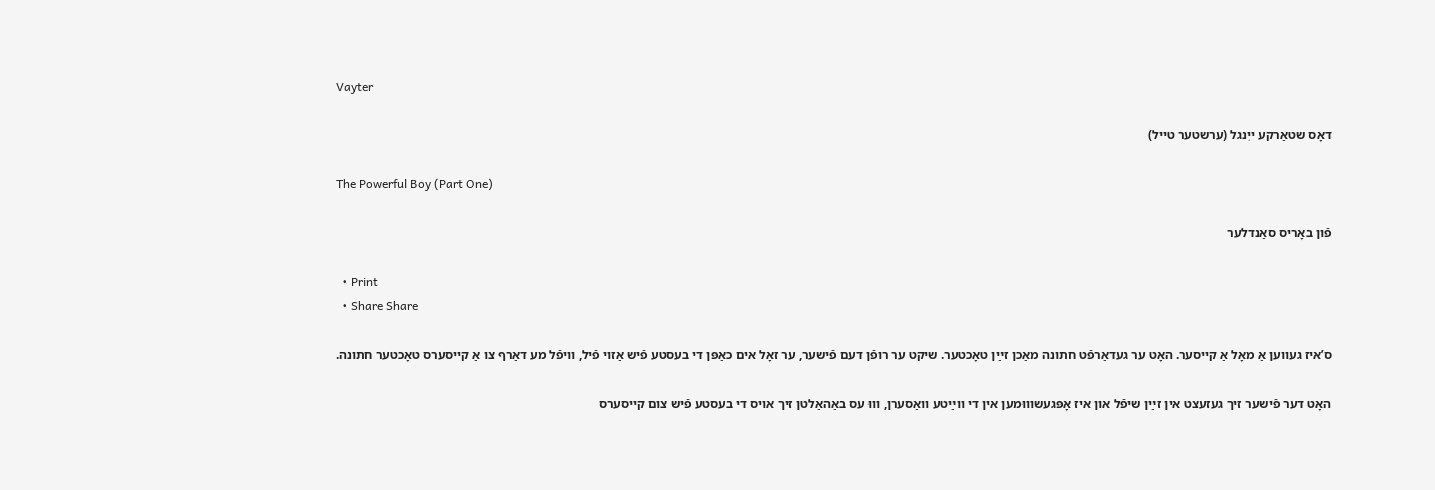Vayter

דאָס שטאַרקע ייִנגל (ערשטער טייל)

The Powerful Boy (Part One)

פֿון באָריס סאַנדלער

  • Print
  • Share Share

ס’איז געווען אַ מאָל אַ קייסער. האָט ער געדאַרפֿט חתונה מאַכן זײַן טאָכטער. שיקט ער רופֿן דעם פֿישער, ער זאָל אים כאַפּן די בעסטע פֿיש אַזוי פֿיל, וויפֿל מע דאַרף צו אַ קייסערס טאָכטער חתונה.

האָט דער פֿישער זיך געזעצט אין זײַן שיפֿל און איז אָפּגעשוווּמען אין די ווײַטע וואַסערן, וווּ עס באַהאַלטן זיך אויס די בעסטע פֿיש צום קייסערס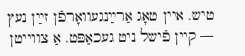טיש. איין טאָג אַרײַנגעוואָרפֿן זײַן נעץ — קיין פֿישל ניט געכאַפּט. אַ צווייטן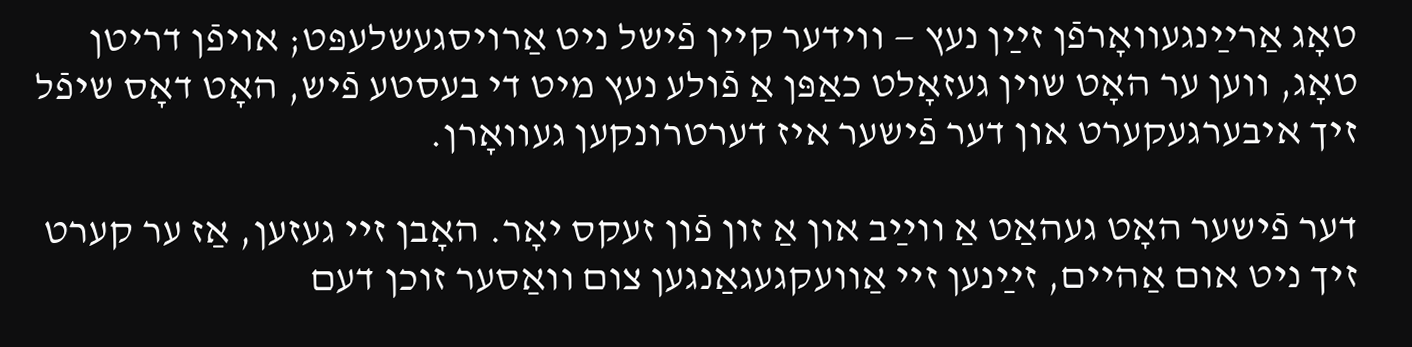טאָג אַרײַנגעוואָרפֿן זײַן נעץ — ווידער קיין פֿישל ניט אַרויסגעשלעפּט; אויפֿן דריטן טאָג, ווען ער האָט שוין געזאָלט כאַפּן אַ פֿולע נעץ מיט די בעסטע פֿיש, האָט דאָס שיפֿל זיך איבערגעקערט און דער פֿישער איז דערטרונקען געוואָרן.

דער פֿישער האָט געהאַט אַ ווײַב און אַ זון פֿון זעקס יאָר. האָבן זיי געזען, אַז ער קערט זיך ניט אום אַהיים, זײַנען זיי אַוועקגעגאַנגען צום וואַסער זוכן דעם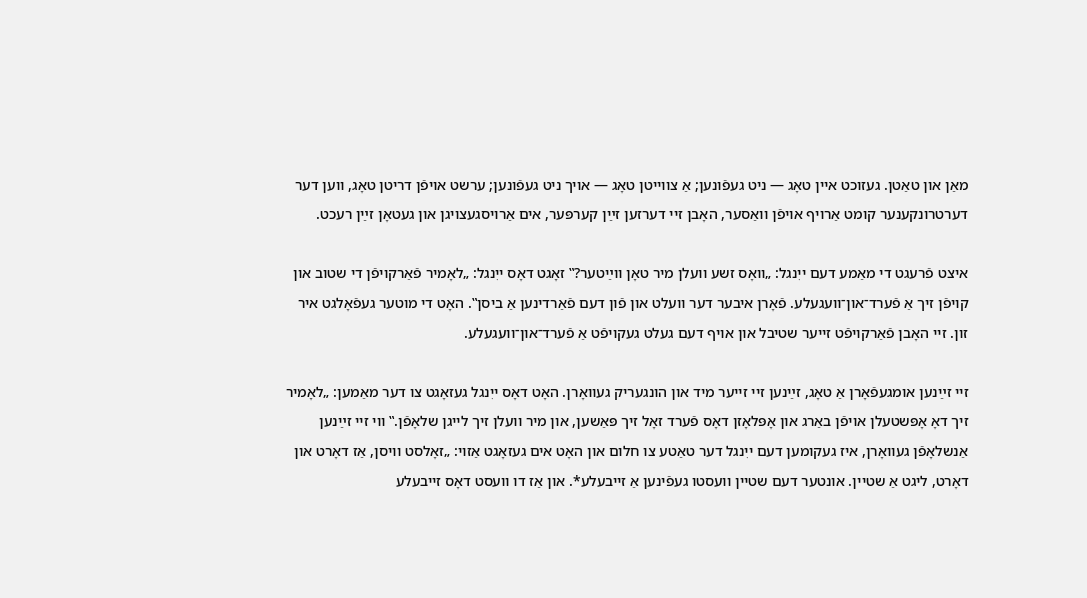מאַן און טאַטן. געזוכט איין טאָג — ניט געפֿונען; אַ צווייטן טאָג — אויך ניט געפֿונען; ערשט אויפֿן דריטן טאָג, ווען דער דערטרונקענער קומט אַרויף אויפֿן וואַסער, האָבן זיי דערזען זײַן קערפּער, אים אַרויסגעצויגן און געטאָן זײַן רעכט.

איצט פֿרעגט די מאַמע דעם ייִנגל: „וואָס זשע וועלן מיר טאָן ווײַטער?‟ זאָגט דאָס ייִנגל: „לאָמיר פֿאַרקויפֿן די שטוב און קויפֿן זיך אַ פֿערד־און־וועגעלע. פֿאָרן איבער דער וועלט און פֿון דעם פֿאַרדינען אַ ביסן‟. האָט די מוטער געפֿאָלגט איר זון. זיי האָבן פֿאַרקויפֿט זייער שטיבל און אויף דעם געלט געקויפֿט אַ פֿערד־און־וועגעלע.

זיי זײַנען אומגעפֿאָרן אַ טאָג, זײַנען זיי זייער מיד און הונגעריק געוואָרן. האָט דאָס ייִנגל געזאָגט צו דער מאַמען: „לאָמיר זיך דאָ אָפּשטעלן אויפֿן באַרג און אָפּלאָזן דאָס פֿערד זאָל זיך פּאַשען, און מיר וועלן זיך לייגן שלאָפֿן.‟ ווי זיי זײַנען אַנשלאָפֿן געוואָרן, איז געקומען דעם ייִנגל דער טאַטע צו חלום און האָט אים געזאָגט אַזוי: „זאָלסט וויסן, אַז דאָרט און דאָרט, ליגט אַ שטיין. אונטער דעם שטיין וועסטו געפֿינען אַ זייבעלע*. און אַז דו וועסט דאָס זייבעלע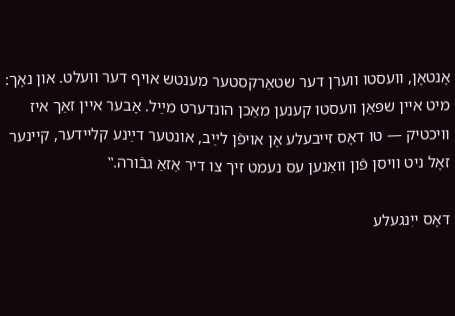אָנטאָן, וועסטו ווערן דער שטאַרקסטער מענטש אויף דער וועלט. און נאָך: מיט איין שפּאַן וועסטו קענען מאַכן הונדערט מײַל. אָבער איין זאַך איז וויכטיק — טו דאָס זייבעלע אָן אויפֿן לײַב, אונטער דײַנע קליידער, קיינער זאָל ניט וויסן פֿון וואַנען עס נעמט זיך צו דיר אַזאַ גבֿורה.‟

דאָס ייִנגעלע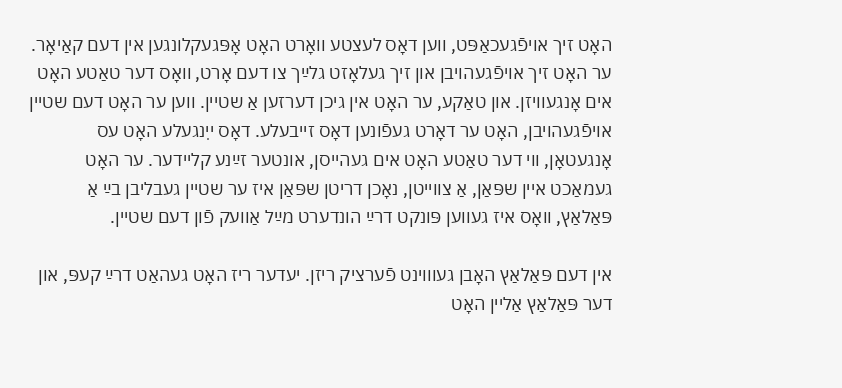האָט זיך אויפֿגעכאַפּט, ווען דאָס לעצטע וואָרט האָט אָפּגעקלונגען אין דעם קאַיאָר. ער האָט זיך אויפֿגעהויבן און זיך געלאָזט גלײַך צו דעם אָרט, וואָס דער טאַטע האָט אים אָנגעוויזן. און טאַקע, ער האָט אין גיכן דערזען אַ שטיין. ווען ער האָט דעם שטיין אויפֿגעהויבן, האָט ער דאָרט געפֿונען דאָס זייבעלע. דאָס ייִנגעלע האָט עס אָנגעטאָן, ווי דער טאַטע האָט אים געהייסן, אונטער זײַנע קליידער. ער האָט געמאַכט איין שפּאַן, אַ צווייטן, נאָכן דריטן שפּאַן איז ער שטיין געבליבן בײַ אַ פּאַלאַץ, וואָס איז געווען פּונקט דרײַ הונדערט מײַל אַוועק פֿון דעם שטיין.

אין דעם פּאַלאַץ האָבן געוווינט פֿערציק ריזן. יעדער ריז האָט געהאַט דרײַ קעפּ, און דער פּאַלאַץ אַליין האָט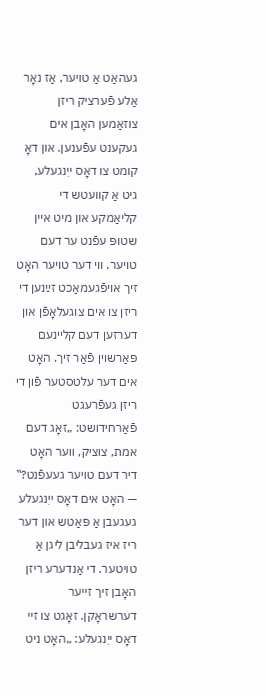געהאַט אַ טויער, אַז נאָר אַלע פֿערציק ריזן צוזאַמען האָבן אים געקענט עפֿענען. און דאָ קומט צו דאָס ייִנגעלע, גיט אַ קוועטש די קליאַמקע און מיט איין שטופּ עפֿנט ער דעם טויער. ווי דער טויער האָט זיך אויפֿגעמאַכט זײַנען די ריזן צו אים צוגעלאָפֿן און דערזען דעם קליינעם פּאַרשוין פֿאַר זיך. האָט אים דער עלטסטער פֿון די ריזן געפֿרעגט פֿאַרחידושט: „זאָג דעם אמת, צוציק, ווער האָט דיר דעם טויער געעפֿנט?‟ — האָט אים דאָס ייִנגעלע געגעבן אַ פּאַטש און דער ריז איז געבליבן ליגן אַ טויטער. די אַנדערע ריזן האָבן זיך זייער דערשראָקן. זאָגט צו זיי דאָס ייִנגעלע: „האָט ניט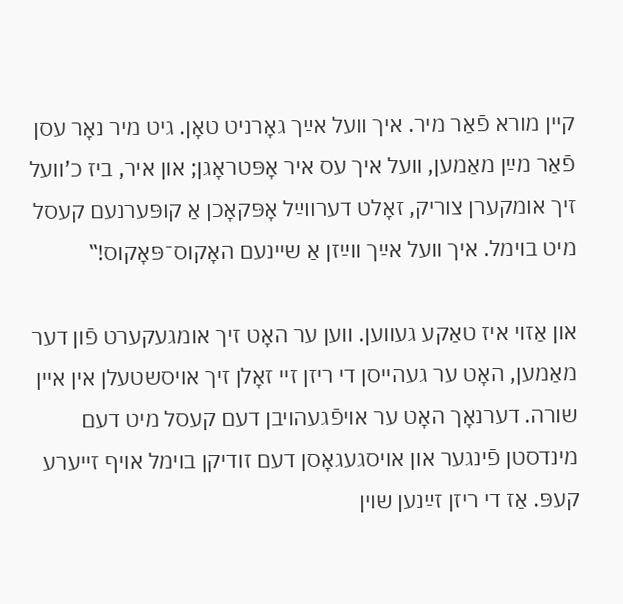קיין מורא פֿאַר מיר. איך וועל אײַך גאָרניט טאָן. גיט מיר נאָר עסן פֿאַר מײַן מאַמען, וועל איך עס איר אָפּטראָגן; און איר, ביז כ’וועל זיך אומקערן צוריק, זאָלט דערווײַל אָפּקאָכן אַ קופּערנעם קעסל מיט בוימל. איך וועל אײַך ווײַזן אַ שיינעם האָקוס־פּאָקוס!‟

און אַזוי איז טאַקע געווען. ווען ער האָט זיך אומגעקערט פֿון דער מאַמען, האָט ער געהייסן די ריזן זיי זאָלן זיך אויסשטעלן אין איין שורה. דערנאָך האָט ער אויפֿגעהויבן דעם קעסל מיט דעם מינדסטן פֿינגער און אויסגעגאָסן דעם זודיקן בוימל אויף זייערע קעפּ. אַז די ריזן זײַנען שוין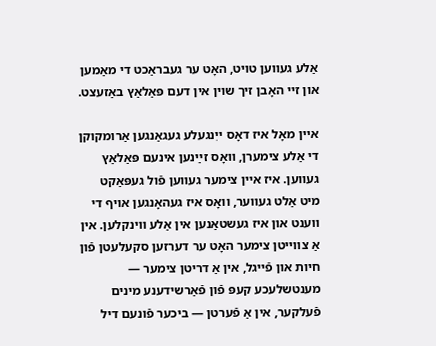אַלע געווען טויט, האָט ער געבראַכט די מאַמען און זיי האָבן זיך שוין אין דעם פּאַלאַץ באַזעצט.

איין מאָל איז דאָס ייִנגעלע געגאַנגען אַרומקוקן די אַלע צימערן, וואָס זײַנען אינעם פּאַלאַץ געווען. איז איין צימער געווען פֿול געפּאַקט מיט אַלט געווער, וואָס איז געהאָנגען אויף די ווענט און איז געשטאַנען אין אַלע ווינקלען. אין אַ צווייטן צימער האָט ער דערזען סקעלעטן פֿון חיות און פֿייגל, אין אַ דריטן צימער — מענטשלעכע קעפּ פֿון פֿאַרשידענע מינים פֿעלקער, אין אַ פֿערטן — ביכער פֿונעם דיל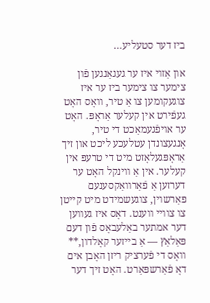ביז דער סטעליע…

און אַזוי איז ער געגאַנגען פֿון צימער צו צימער ביז ער איז צוגעקומען צו אַ טיר, וואָס האָט געפֿירט אין קעלער אַראָפּ. האָט ער אויפֿגעמאַכט די טיר, אָנגעצונדן עטלעכע ליכט און זיך אַראָפּגעלאָזט מיט די טרעפּ אין קעלער. אין אַ ווינקל האָט ער דערזען אַ פֿאַרוואַקסענעם פּאַרשוין, צוגעשמידט מיט קייטן צו צוויי ווענט. דאָס איז געווען דער אמתער באַלעבאָס פֿון דעם פּאַלאַץ — אַ בייזער קאָלדון,** וואָס די פֿערציק ריזן האָבן אים דאָ פֿאַרשפּאַרט. האָט זיך דער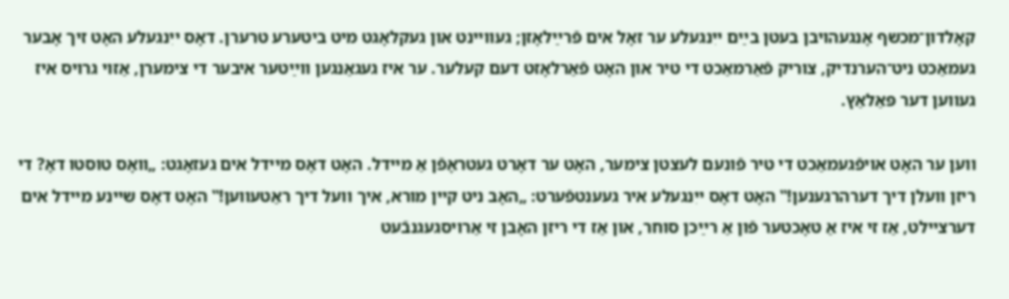קאָלדון־מכשף אָנגעהויבן בעטן בײַם ייִנגעלע ער זאָל אים פֿרײַלאָזן; געוויינט און געקלאָגט מיט ביטערע טרערן. דאָס ייִנגעלע האָט זיך אָבער געמאַכט ניט־הערנדיק, צוריק פֿאַרמאַכט די טיר און האָט פֿאַרלאָזט דעם קעלער. ער איז געגאַנגען ווײַטער איבער די צימערן, אַזוי גרויס איז געווען דער פּאַלאַץ.

ווען ער האָט אויפֿגעמאַכט די טיר פֿונעם לעצטן צימער, האָט ער דאָרט געטראָפֿן אַ מיידל. האָט דאָס מיידל אים געזאָגט: „וואָס טוסטו דאָ? די ריזן וועלן דיך דערהרגענען!‟ האָט דאָס ייִנגעלע איר געענטפֿערט: „האָב ניט קיין מורא, איך וועל דיך ראַטעווען!‟ האָט דאָס שיינע מיידל אים דערציילט, אַז זי איז אַ טאָכטער פֿון אַ רײַכן סוחר, און אַז די ריזן האָבן זי אַרויסגעגנבֿעט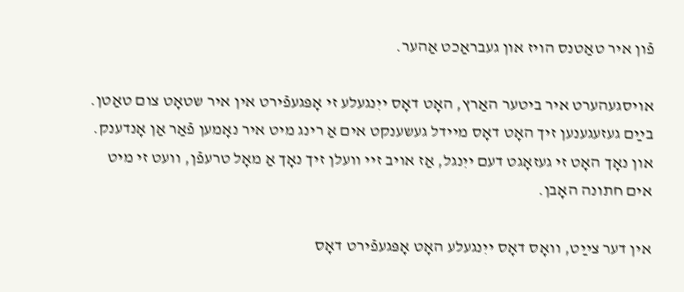פֿון איר טאַטנס הויז און געבראַכט אַהער.

אויסגעהערט איר ביטער האַרץ, האָט דאָס ייִנגעלע זי אָפּגעפֿירט אין איר שטאָט צום טאַטן. בײַם געזעגענען זיך האָט דאָס מיידל געשענקט אים אַ רינג מיט איר נאָמען פֿאַר אַן אָנדענק. און נאָך האָט זי געזאָגט דעם ייִנגל, אַז אויב זיי וועלן זיך נאָך אַ מאָל טרעפֿן, וועט זי מיט אים חתונה האָבן.

אין דער צײַט, וואָס דאָס ייִנגעלע האָט אָפּגעפֿירט דאָס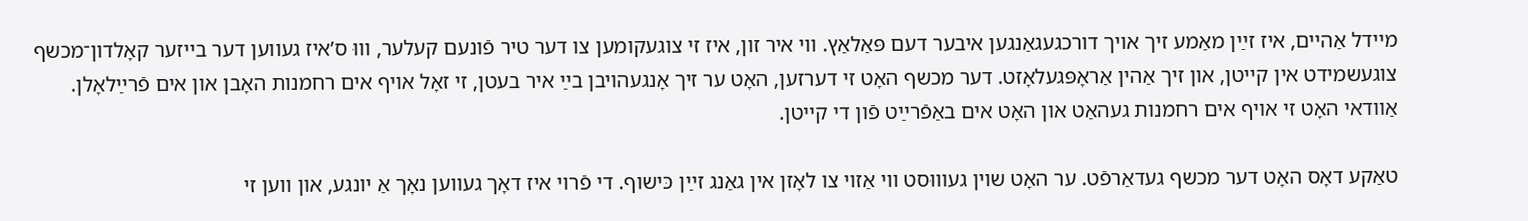מיידל אַהיים, איז זײַן מאַמע זיך אויך דורכגעגאַנגען איבער דעם פּאַלאַץ. ווי איר זון, איז זי צוגעקומען צו דער טיר פֿונעם קעלער, וווּ ס’איז געווען דער בייזער קאָלדון־מכשף צוגעשמידט אין קייטן, און זיך אַהין אַראָפּגעלאָזט. דער מכשף האָט זי דערזען, האָט ער זיך אָנגעהויבן בײַ איר בעטן, זי זאָל אויף אים רחמנות האָבן און אים פֿרײַלאָלן. אַוודאי האָט זי אויף אים רחמנות געהאַט און האָט אים באַפֿרײַט פֿון די קייטן.

טאַקע דאָס האָט דער מכשף געדאַרפֿט. ער האָט שוין געוווּסט ווי אַזוי צו לאָזן אין גאַנג זײַן כּישוף. די פֿרוי איז דאָך געווען נאָך אַ יונגע, און ווען זי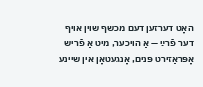האָט דערזען דעם מכשף שוין אויף דער פֿרײַ — אַ הויכער, מיט אַ פֿריש אָפּראַזירט פּנים, אָנגעטאָן אין שיינע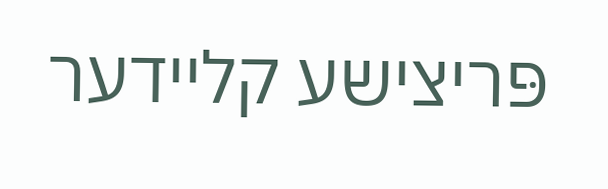פּריצישע קליידער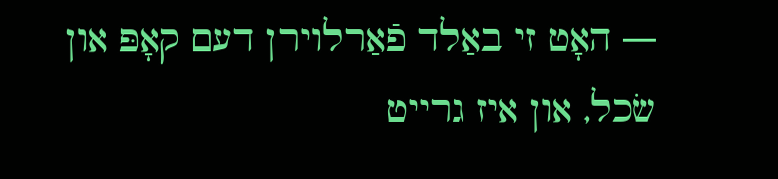— האָט זי באַלד פֿאַרלוירן דעם קאָפּ און שׂכל, און איז גרייט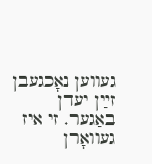געווען נאָכגעבן זײַן יעדן באַגער. זי איז געוואָרן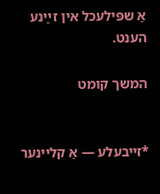אַ שפּילעכל אין זײַנע הענט.

המשך קומט


*זייבעלע — אַ קליינער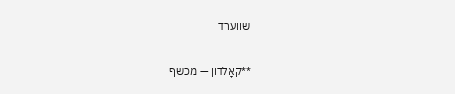שווערד

**קאָלדון — מכשף